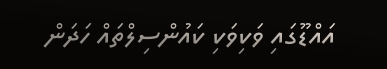އައްޑޫގައި ވަކިވަކި ކައުންސިލްތައް ހަދަން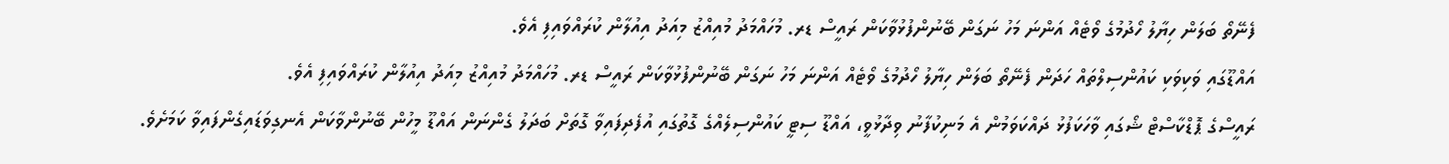ފެނޭތޯ ބަލަން ހިޔާލު ހޯދުމުގެ ވޯޓެއް އަންނަ މަހު ނަގަން ބޭނުންފުޅުވާކަން ރައީސް ޑރ. މުހައްމަދު މުއިއްޒު މިއަދު އިއުލާން ކުރައްވައިފި އެވެ.
އައްޑޫގައި ވަކިވަކި ކައުންސިލްތައް ހަދަން ފެނޭތޯ ބަލަން ހިޔާލު ހޯދުމުގެ ވޯޓެއް އަންނަ މަހު ނަގަން ބޭނުންފުޅުވާކަން ރައީސް ޑރ. މުހައްމަދު މުއިއްޒު މިއަދު އިއުލާން ކުރައްވައިފި އެވެ.
ރައީސްގެ ޕޮޑްކާސްޓް ޝޯގައި ވާހަކަފުޅު ދައްކަވަމުން އެ މަނިކުފާނު ވިދާޅުވީ، އައްޑޫ ސިޓީ ކައުންސިލެއްގެ ގޮތުގައި އުފެދިފައިވާ ގޮތަށް ބަދަލު ގެންނަން އައްޑޫ މީހުން ބޭނުންވާކަން އެނގިވަޑައިގެންފައިވާ ކަމަށެވެ.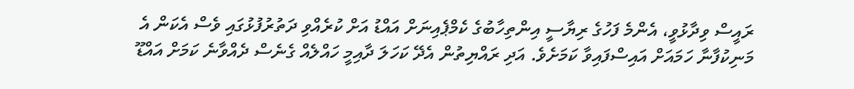ރައީސް ވިދާޅުވީ، އެންމެ ފަހުގެ ރިޔާސީ އިންތިހާބުގެ ކެމްޕެއިނަށް އައްޑު އަށް ކުރެއްވި ދަތުރުފުޅުގައި ވެސް އެކަން އެ މަނިކުފާނާ ހަމައަށް އައިސްފައިވާ ކަމަށެވެ. އަދި ރައްޔިތުން އެދޭ ކަހަލަ ދާއިމީ ހައްލެއް ގެނެސް ދެއްވާނެ ކަމަށް އައްޑޫ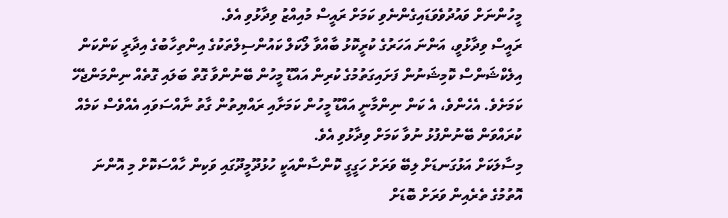މީހުންނަށް ވައުދުވެވަޑައިގެންނެވި ކަމަށް ރައީސް މުއިއްޒު ވިދާޅުވި އެވެ.
ރައީސް ވިދާޅުވީ، އަންނަ އަހަރުގެ ކުރީކޮޅު ބާއްވާ ލޯކަލް ކައުންސިލްތަކުގެ އިންތިހާބުގެ އިދާރީ ކަންކަން އިލެކްޝަންސް ކޮމިޝަނުން ފަށައިގަތުމުގެ ކުރިން އައްޑޫ މީހުން ބޭނުންވާ ގޮތް ބަލައި ގޮތެއް ނިންމަންޖެހޭ ކަމަށެވެ. އެހެންވެ، އެ ކަން ނިންމާނީ އައްޑޫ މީހުން ކަމަށާއި ރައްޔިތުން ގާތު ނާއްސަވައި އެއްވެސް ކަމެއް ކުރައްވަން ބޭނުންފުޅު ނުވާ ކަމަށް ވިދާޅުވި އެވެ.
މިސާލަކަށް އަޅުގަނޑަށް ލިބޭ ވަރަށް ހަގީގީ ކޮންސާންއަކީ ހުޅުދޫމީދޫގައި ވަކިން ހާއްސަކޮށް މި އޮންނަ އޮތުމުގެ ތެރެއިން ވަރަށް ބޮޑަށް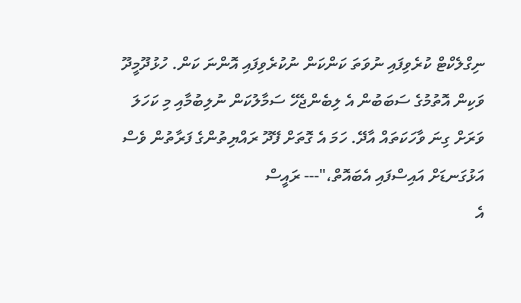ނިގްލެކްޓް ކުރެވިފައި ނުވަތަ ކަންކަން ނުކުރެވިފައި އޮންނަ ކަން. ހުޅުދޫމީދޫ ވަކިން އޮތުމުގެ ސަބަބުން އެ ލިބެންޖެހޭ ސަމާލުކަން ނުލިބުމާއި މި ކަހަލަ ވަރަށް ގިނަ ވާހަކަތައް އާދޭ. ހަމަ އެ ގޮތަށް ފޭދޫ ރައްޔިތުންގެ ފަރާތުން ވެސް އަޅުގަނޑަށް އައިސްފައި އެބައޮތް،"--- ރައީސް
އެ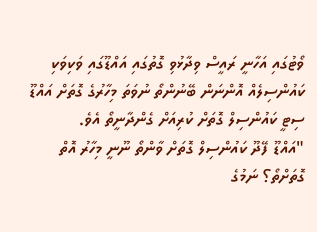ވޯޓުގައި އަހާނީ ރައީސް ވިދާޅުވި ގޮތުގައި އައްޑޫގައި ވަކިވަކި ކައުންސިލެއް އޮންނަން ބޭނުންތޯ ނުވަތަ މިހާރުގެ ގޮތަށް އައްޑޫ ސިޓީ ކައުންސިލް ގޮތަށް ކުރިއަށް ގެންދާނީތޯ އެވެ.
"އައްޑޫ ފޭދޫ ކައުންސިލް ގޮތަށް ވާންތޯ ނޫނީ މިހާރު އޮތް ގޮތަށްތޯ؟ ނަމުގެ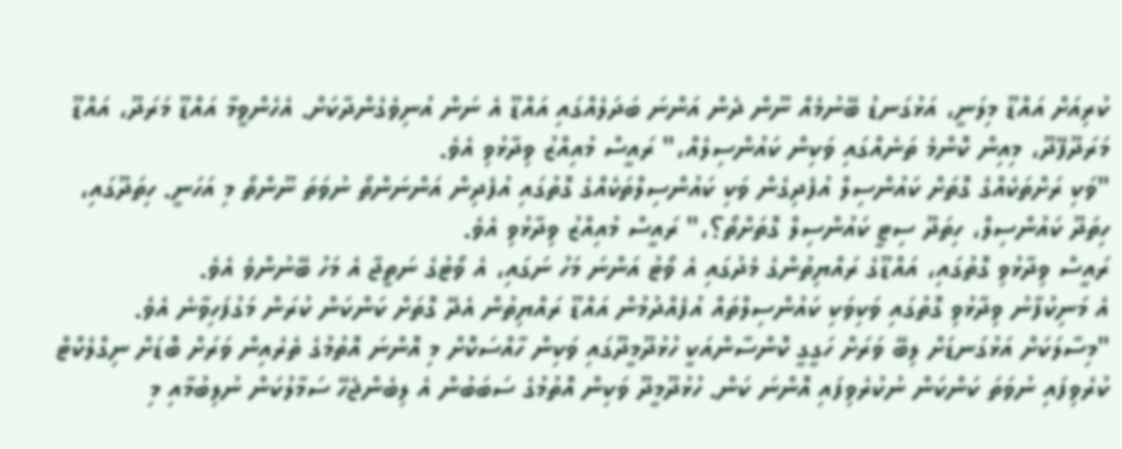ކުރިއަށް އައްޑޫ މިލަނީ، އަޅުގަނޑު ބޭނުމެއް ނޫން ދެން އަންނަ ބަދަލެއްގައި އައްޑޫ އެ ނަން އުނިވެގެންދާކަށް. އެހެންވީމާ އައްޑޫ މަރަދޫ، އައްޑޫ މަރަދޫފޭދޫ، މިއިން ކޮންމެ ތަނެއްގައި ވަކިން ކައުންސިލެއް،" ރައީސް މުއިއްޒު ވިދާޅުވި އެވެ.
"ވަކި ރަށްތަކެއްގެ ގޮތަށް ކައުންސިލް އުފެދިގެން ވަކި ކައުންސިލްތަކެއްގެ ގޮތުގައި އުފެދިން އަންނަންތޯ ނުވަތަ ނޫންތޯ މި އަހަނީ. ހިތަދޫގައި، ހިތަދޫ ކައުންސިލް، ހިތަދޫ ސިޓީ ކައުންސިލް ގޮތަށްތޯ؟،" ރައީސް މުއިއްޒު ވިދާޅުވި އެވެ.
ރައީސް ވިދާޅުވި ގޮތުގައި، އައްޑޫގެ ރައްޔިތުންގެ މެދުގައި އެ ވޯޓު އަންނަ މަހު ނަގައި، އެ ވޯޓުގެ ނަތީޖާ އެ މަހު ބޭނުންވެ އެވެ.
އެ މަނިކުފާނު ވިދާޅުވި ގޮތުގައި ވަކިވަކި ކައުންސިލްތައް އުފެއްދުމުން އައްޑޫ ރައްޔިތުން އެދޭ ގޮތަށް ކަންކަން ކުރަން މަގުފަހިވާނެ އެވެ.
"މިސާލަކަށް އަޅުގަނޑަށް ލިބޭ ވަރަށް ހަގީގީ ކޮންސާންއަކީ ހުޅުދޫމީދޫގައި ވަކިން ހާއްސަކޮށް މި އޮންނަ އޮތުމުގެ ތެރެއިން ވަރަށް ބޮޑަށް ނިގްލެކްޓް ކުރެވިފައި ނުވަތަ ކަންކަން ނުކުރެވިފައި އޮންނަ ކަން. ހުޅުދޫމީދޫ ވަކިން އޮތުމުގެ ސަބަބުން އެ ލިބެންޖެހޭ ސަމާލުކަން ނުލިބުމާއި މި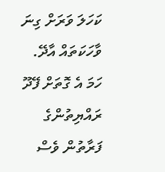ކަހަލަ ވަރަށް ގިނަ ވާހަކަތައް އާދޭ. ހަމަ އެ ގޮތަށް ފޭދޫ ރައްޔިތުންގެ ފަރާތުން ވެސް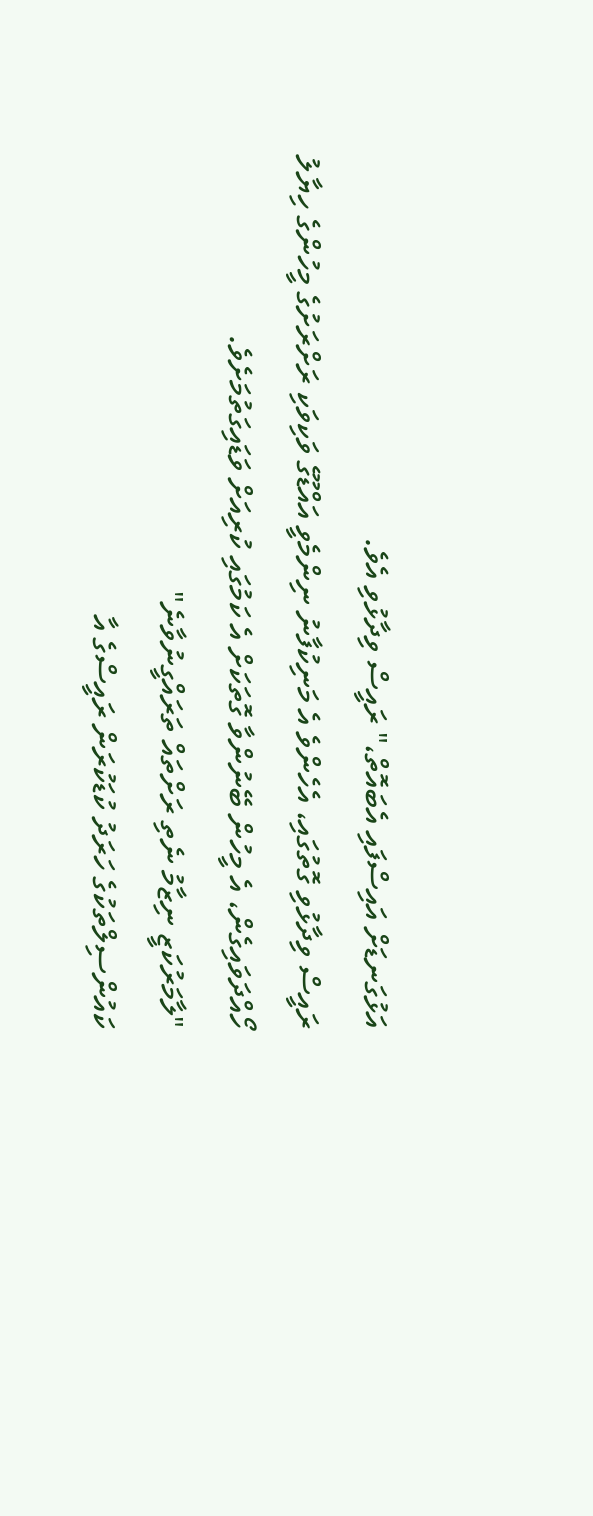އަޅުގަނޑަށް އައިސްފައި އެބައޮތް،" ރައީސް ވިދާޅުވި އެވެ.
ރައީސް ވިދާޅުވި ގޮތުގައި، އެހެންވެ އެ މަނިކުފާނު ނިންމެވީ އައްޑޫގެ ވަކިވަކި ރަށްރަށުގެ މީހުންގެ ހިޔާލު ހޯއްދަވައިގެން، އެ މީހުން ބޭނުންވާ ގޮތަކަށް އެ ކަމުގައި ކުރިއަށް ވަޑައިގަތުމަށެވެ.
"ލާމަރުކަޒީ ނިޒާމު ނެތި ރަށްތައް ތަރައްގީނުވާނެ"
ކައުންސިލްތަކުގެ ހަރަދު ކުޑަކުރަން ރައީސްގެ އާ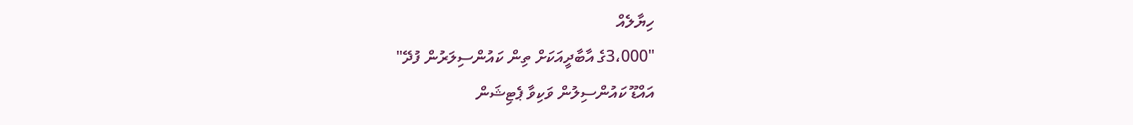ހިޔާލެއް
"3،000ގެ އާބާދީއަކަށް ތިން ކައުންސިލަރުން ފުދޭ"
އައްޑޫ ކައުންސިލުން ވަކިވާ ޕެޓިޝަން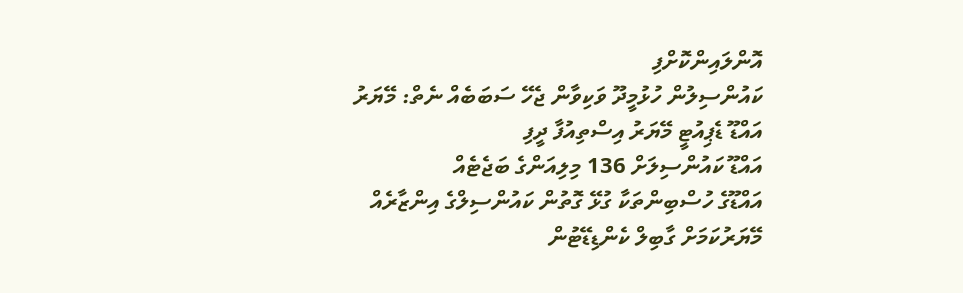އޮންލައިންކޮށްފި
ކައުންސިލުން ހުޅުމީދޫ ވަކިވާން ޖެހޭ ސަބަބެއް ނެތް: މޭޔަރު
އައްޑޫ ޑެޕިއުޓީ މޭޔަރު އިސްތިއުފާ ދީފި
އައްޑޫ ކައުންސިލަށް 136 މިލިއަންގެ ބަޖެޓެއް
އައްޑޫގެ ހުސްބިންތަކާ ގުޅޭ ގޮތުން ކައުންސިލްގެ އިންޒާރެއް
މޭޔަރުކަމަށް ގާބިލް ކެންޑިޑޭޓުން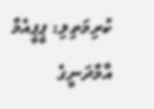ކުރިމަތިލި: ޕީޕީއެމް
އާމްދަނީގެ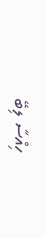ހިއްސާ ލިބޭ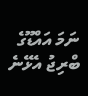ނަމަ އައްޑޫގެ ބްރިޖު އެޅޭނެ